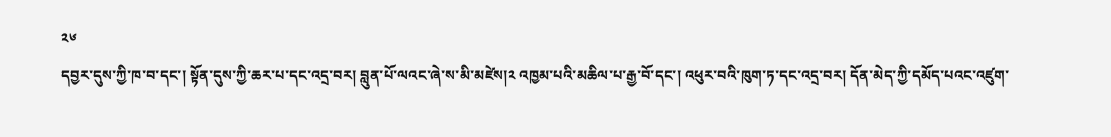༢༦
དབྱར་དུས་ཀྱི་ཁ་བ་དང་། སྟོན་དུས་ཀྱི་ཆར་པ་དང་འདྲ་བར། བླུན་པོ་ལའང་ཞེ་ས་མི་མཛེས།༢ འཁྱམ་པའི་མཆིལ་པ་རྒྱ་བོ་དང་། འཕུར་བའི་ཁུག་ཏ་དང་འདྲ་བར། དོན་མེད་ཀྱི་དམོད་པའང་འཛུག་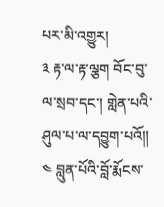པར་མི་འགྱུར།
༣ རྟ་ལ་རྟ་ལྕག བོང་བུ་ལ་སྲབ་དང་། གླེན་པའི་ཤུལ་པ་ལ་དབྱུག་པའོ༎
༤ བླུན་པོའི་བློ་རྨོངས་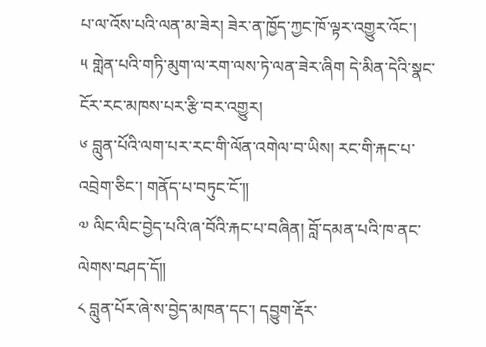པ་ལ་འོས་པའི་ལན་མ་ཟེར། ཟེར་ན་ཁྱོད་ཀྱང་ཁོ་ལྟར་འགྱུར་འོང་།
༥ གླེན་པའི་གཏི་མུག་ལ་རག་ལས་ཏེ་ལན་ཟེར་ཞིག དེ་མིན་དེའི་སྣང་ངོར་རང་མཁས་པར་རྩི་བར་འགྱུར།
༦ བླུན་པོའི་ལག་པར་རང་གི་ལོན་འགེལ་བ་ཡིས། རང་གི་རྐང་པ་འབྲེག་ཅིང་། གནོད་པ་བཏུང་ངོ་༎
༧ ལིང་ལིང་བྱེད་པའི་ཞ་བོའི་རྐང་པ་བཞིན། བློ་དམན་པའི་ཁ་ནང་ལེགས་བཤད་དོ༎
༨ བླུན་པོར་ཞེ་ས་བྱེད་མཁན་དང་། དབྱུག་རྡོར་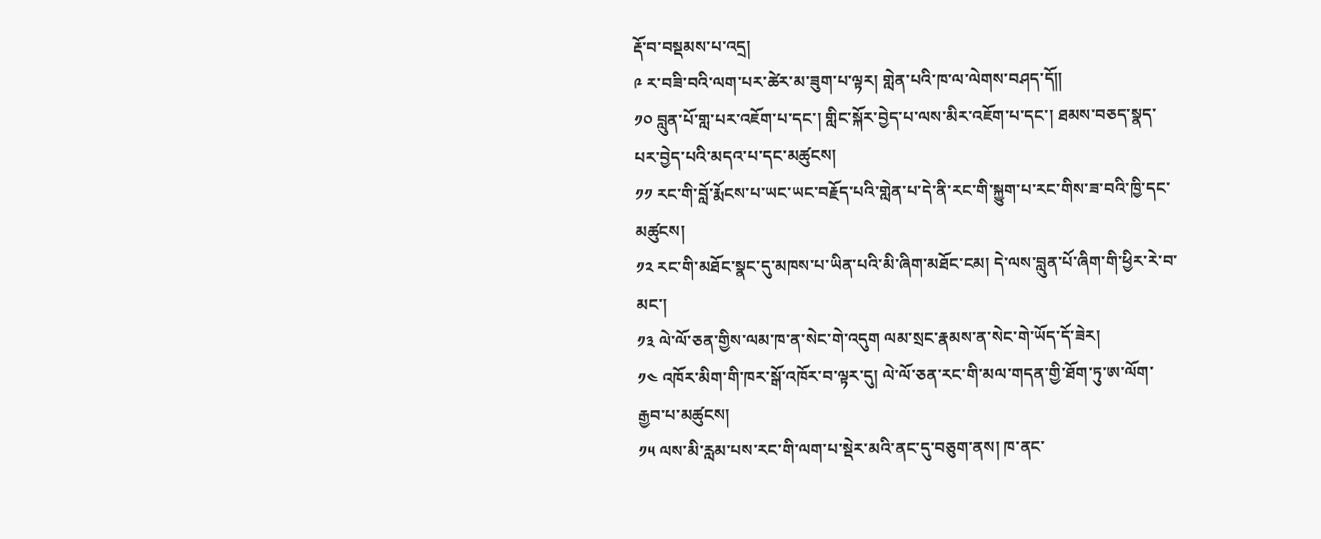རྡོ་བ་བསྡམས་པ་འདྲ།
༩ ར་བཟི་བའི་ལག་པར་ཚེར་མ་ཟུག་པ་ལྟར། གླེན་པའི་ཁ་ལ་ལེགས་བཤད་དོ༎
༡༠ བླུན་པོ་གླ་པར་འཇོག་པ་དང་། གླིང་སྐོར་བྱེད་པ་ལས་མིར་འཇོག་པ་དང་། ཐམས་བཅད་སྣད་པར་བྱེད་པའི་མདའ་པ་དང་མཚུངས།
༡༡ རང་གི་བློ་རྨོངས་པ་ཡང་ཡང་བརྗོད་པའི་གླེན་པ་དེ་ནི་རང་གི་སྐྱུག་པ་རང་གིས་ཟ་བའི་ཁྱི་དང་མཚུངས།
༡༢ རང་གི་མཐོང་སྣང་དུ་མཁས་པ་ཡིན་པའི་མི་ཞིག་མཐོང་ངམ། དེ་ལས་བླུན་པོ་ཞིག་གི་ཕྱིར་རེ་བ་མང་།
༡༣ ལེ་ལོ་ཅན་གྱིས་ལམ་ཁ་ན་སེང་གེ་འདུག ལམ་སྲང་རྣམས་ན་སེང་གེ་ཡོད་དོ་ཟེར།
༡༤ འཁོར་མིག་གི་ཁར་སྒོ་འཁོར་བ་ལྟར་དུ། ལེ་ལོ་ཅན་རང་གི་མལ་གདན་གྱི་ཐོག་ཏུ་ཨ་ལོག་རྒྱབ་པ་མཚུངས།
༡༥ ལས་མི་རླམ་པས་རང་གི་ལག་པ་སྡེར་མའི་ནང་དུ་བཅུག་ནས། ཁ་ནང་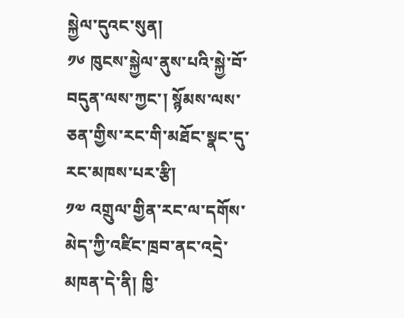སྐྱེལ་དུའང་སུན།
༡༦ ཁུངས་སྐྱེལ་ནུས་པའི་སྐྱེ་བོ་བདུན་ལས་ཀྱང་། སྙོམས་ལས་ཅན་གྱིས་རང་གི་མཐོང་སྣང་དུ་རང་མཁས་པར་རྩི།
༡༧ འགྲུལ་གྱིན་རང་ལ་དགོས་མེད་ཀྱི་འཛིང་ཁྲབ་ནང་འདྲེ་མཁན་དེ་ནི། ཁྱི་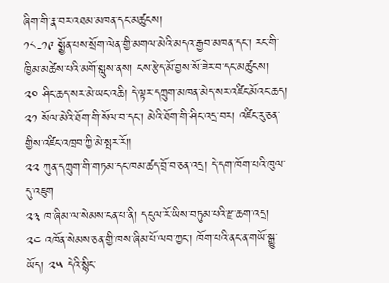ཞིག་གི་རྣ་བར་འཐམ་མཁན་དང་མཚུངས།
༡༨-༡༩ སྨྱོན་པས་སྲོག་ལེན་གྱི་མགལ་མེའི་མདའ་རྒྱབ་མཁན་དང་། རང་གི་ཁྱིམ་མཚེས་པའི་མགོ་སླུས་ནས། ངས་རྩེད་མོ་བྱས་སོ་ཟེར་བ་དང་མཚུངས།
༢༠ ཤིང་ཆད་སར་མེ་ཡང་འཆི། དེ་ལྟར་དཀྲུག་མཁན་མེད་སར་འཛིང་མོའང་ཆད།
༢༡ སོལ་མེའི་ཐོག་གི་སོལ་བ་དང་། མེའི་ཐོག་གི་ཤིང་འདྲ་བར། འཛིང་རུ་ཅན་གྱིས་འཛིང་འཁྲབ་ཀྱི་མེ་སྤར་རོ༎
༢༢ ཀུན་དཀྲུག་གི་གཏམ་དང་ཁམ་ཚད་བྲོ་བ་ཅན་འདྲ། དེ་དག་ཁོག་པའི་ཁུལ་དུ་འཇུག
༢༣ ཁ་ཞིམ་ལ་སེམས་ངན་པ་ནི། དངུལ་རོ་ཡིས་བཏུམ་པའི་རྫ་ཆག་འདྲ།
༢༤ འཁོན་སེམས་ཅན་གྱི་ཁས་ཞིམ་པོ་ལབ་ཀྱང་། ཁོག་པའི་ནང་ན་གཡོ་སྒྱུ་ཡོད། ༢༥ དེའི་སྙིང་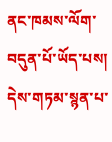ནང་ཁམས་ལོག་བདུན་པོ་ཡོད་པས། དེས་གཏམ་སྙན་པ་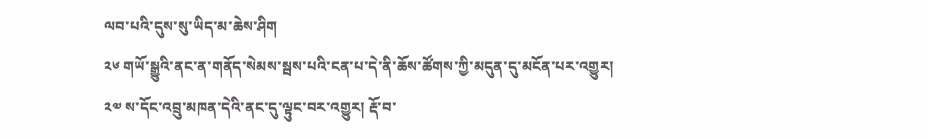ལབ་པའི་དུས་སུ་ཡིད་མ་ཆེས་ཤིག
༢༦ གཡོ་སྒྱུའི་ནང་ན་གནོད་སེམས་སྦས་པའི་ངན་པ་དེ་ནི་ཆོས་ཚོགས་ཀྱི་མདུན་དུ་མངོན་པར་འགྱུར།
༢༧ ས་དོང་འབྲུ་མཁན་དེའི་ནང་དུ་ལྟུང་བར་འགྱུར། རྡོ་བ་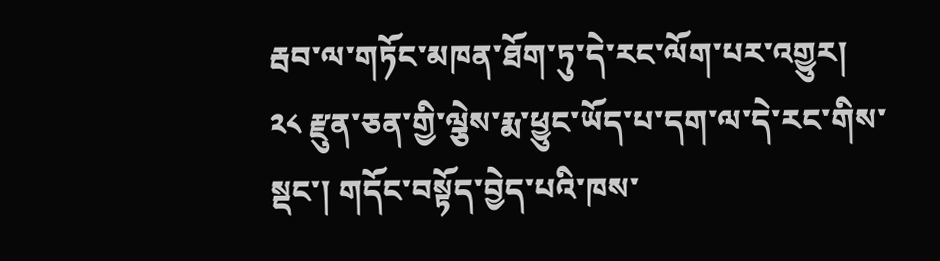རྦབ་ལ་གཏོང་མཁན་ཐོག་ཏུ་དེ་རང་ལོག་པར་འགྱུར།
༢༨ རྫུན་ཅན་གྱི་ལྕེས་རྨ་ཕྱུང་ཡོད་པ་དག་ལ་དེ་རང་གིས་སྡང་། གདོང་བསྟོད་བྱེད་པའི་ཁས་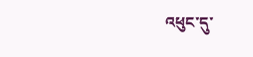འཕུང་དུ་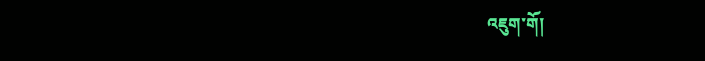འཇུག་གོ།